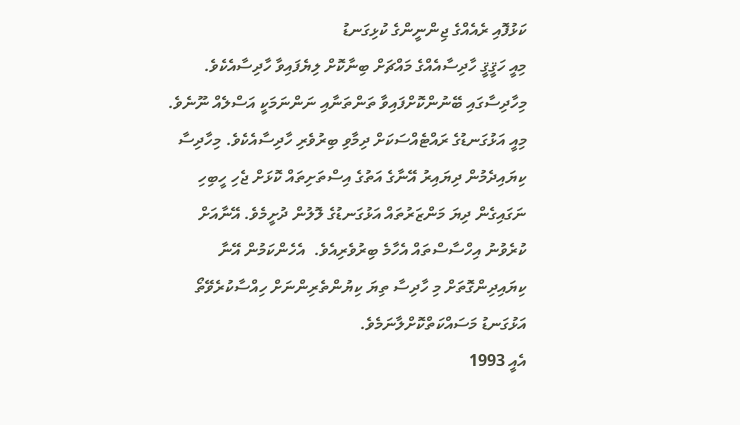ކަޅުފޮއި ރެއެއްގެ ޖިންނީންގެ ކުޅިގަނޑު
މިއީ ހަޤީޤީ ހާދިސާއެއްގެ މައްޗަށް ބިނާކޮށް ލިޔެފައިވާ ހާދިސާއެކެވެ. މިހާދިސާގައި ބޭނުންކޮށްފައިވާ ތަންތަނާއި ނަންނަމަކީ އަސްލެއް ނޫނެވެ.
މިއީ އަޅުގަނޑުގެ ރައްޓެއްސަކަށް ދިމާވި ބިރުވެރި ހާދިސާއެކެވެ. މިހާދިސާ ކިޔައިދެމުން ދިޔައިރު އޭނާގެ އަތުގެ އިސްތަށިތައް ކޮޅަށް ޖެހި ހީބިހި ނަގައިގެން ދިޔަ މަންޒަރުތައް އަޅުގަނޑުގެ ލޮލުން ދުށީމެވެ. އޭނާއަށް ކުރެވުނު އިހްސާސްތައް އެހާމެ ބިރުވެރިއެވެ.  އެހެންކަމުން އޭނާ ކިޔައިދިންގޮތަށް މި ހާދިސާ ތިޔަ ކިޔުންތެރިންނަށް ހިއްސާކުރެވޭތޯ އަޅުގަނޑު މަސައްކަތްކޮށްލާނަމެވެ.
އެއީ 1993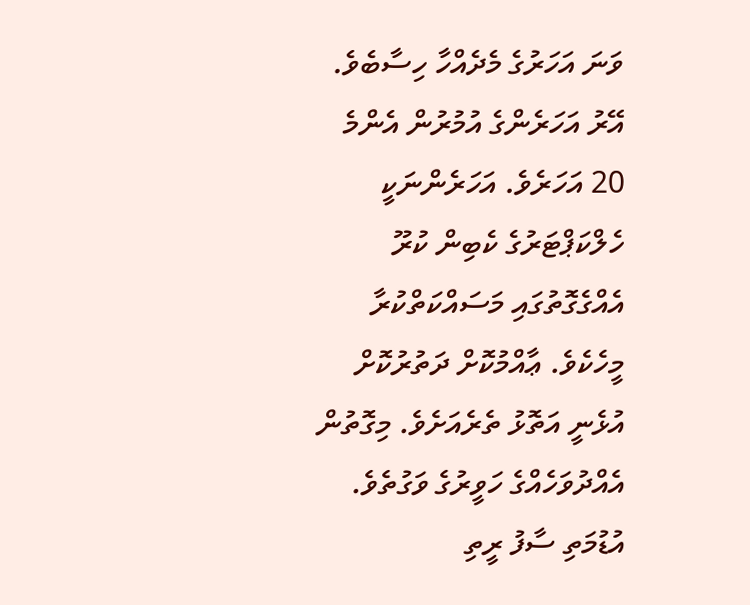ވަނަ އަހަރުގެ މެދެއްހާ ހިސާބެވެ. އޭރު އަހަރެންގެ އުމުރުން އެންމެ 20 އަހަރެވެ. އަހަރެންނަކީ ހެލްކަޕްޓަރުގެ ކެބިން ކުރޫ އެއްގެގޮތުގައި މަސައްކަތްކުރާ މީހެކެވެ. ޢާއްމުކޮށް ދަތުރުކޮށް އުޅެނީ އަތޮޅު ތެރެއަށެވެ. މިގޮތުން އެއްދުވަހެއްގެ ހަވީރުގެ ވަގުތެވެ. އުޑުމަތި ސާފު ރީތި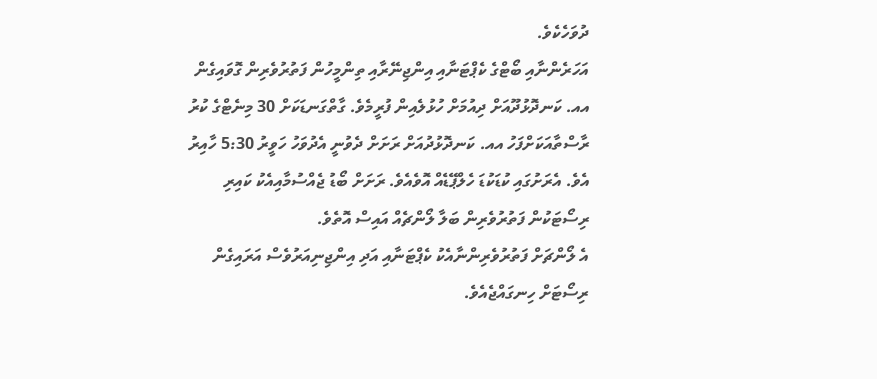ދުވަހެކެވެ.
އަހަރެންނާއި ބޯޓްގެ ކެޕްޓަނާއި އިންޖިނޭރާއި ތިންމީހުން ފަތުރުވެރިން ގޮވައިގެން އއ. ކަނދޮޅުދޫއަށް ދިއުމަށް ހުޅުލެއިން ފުރީމެވެ. ގާތްގަނޑަކަށް 30 މިނެޓްގެ ކުރު ރާސްތާއަކަށްފަހު އއ. ކަނދޮޅުދުއަށް ރަށަށް ދެވުނީ އެދުވަހު ހަވީރު 5:30 ހާއިރު އެވެ. އެރަށުގައި ކުޑަކުޑަ ހެލްޕޭޑެއް އޮވެއެވެ. ރަށަށް ބޯޑު ޖެއްސުމާއިއެކު ކައިރި ރިސޯޓަކުން ފަތުރުވެރިން ބަލާ ލޯންޗެއް އައިސް އޮތެވެ.
އެ ލޯންޗަށް ފަތުރުވެރިންނާއެކު ކެޕްޓަނާއި އަދި އިންޖިނިއަރުވެސް އަރައިގެން ރިސޯޓަށް ހިނގައްޖެއެވެ.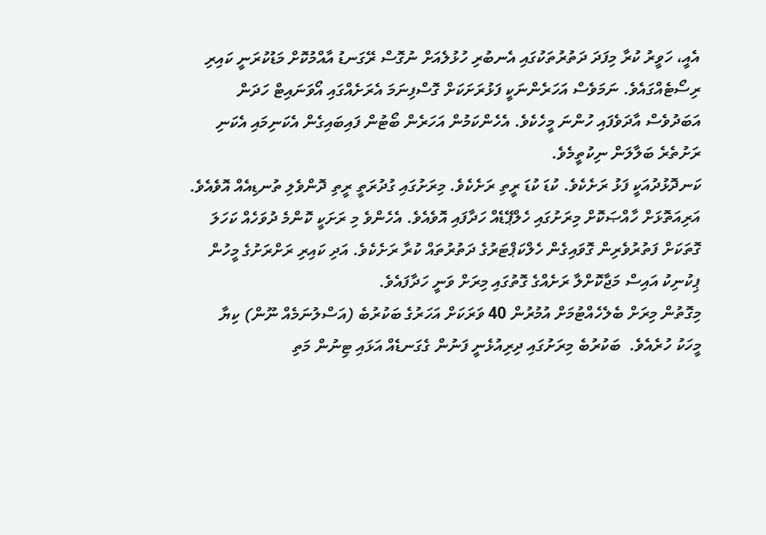އެއީ، ހަވީރު ކުރާ މިފަދަ ދަތުރުތަކުގައި އެނބުރި ހުޅުލެއަށް ނުގޮސް ރޭގަނޑު އާއްމުކޮށް މަޑުކުރަނީ ކައިރި ރިސޯޓެއްގައެވެ. ނަމަވެސް އަހަރެންނަކީ ފަޅުރަށަކަށް ގޮސްފިނަމަ އެރަށެއްގައި އޯވަނައިޓް ހަދަން އަބަދުވެސް އާދަވެފައި ހުންނަ މީހެކެވެ. އެހެންކަމުން އަހަރެން ބޯޓުން ފައިބައިގެން އެކަނިމައި އެކަނި ރަށުތެރެ ބަލާލަން ނިކުތީމެވެ.
ކަނދޮޅުދުއަކީ ފަޅު ރަށެކެވެ. ކުޑަ ކުޑަ ރީތި ރަށެކެވެ. މިރަށުގައި ގުދުރަތީ ރީތި ދޮންވެލި ތުނޑިއެއް އޮވެއެވެ. އަރިއަތޮޅަށް ހާއްޞަކޮށް މިރަށުގައި ހެލްޕޭޑެއް ހަދާފައި އޮވެއެވެ. އެހެންވެ މި ރަށަކީ ކޮންމެ ދުވަހެއް ކަހަލަ ގޮތަކަށް ފަތުރުވެރިން ގޮވައިގެން ހެލްކަޕްޓަރުގެ ދަތުރުތައް ކުރާ ރަށެކެވެ. އަދި ކައިރި ރަށްރަށުގެ މީހުން ޕިކުނިކު އައިސް މަޖާކޮށްލާ ރަށެއްގެ ގޮތުގައި މިރަށް ވަނީ ހަދާފައެވެ.
މިގޮތުން މިރަށް ބެލެހެއްޓުމަށް އުމުރުން 40 ވަރަކަށް އަހަރުގެ ބަކުރުބެ (އަސްލުނަމެއް ނޫން) ކިޔާ މީހަކު ހުރެއެވެ.  ބަކުރުބެ މިރަށުގައި ދިރިއުޅެނީ ފަނުން ގެގަނޑެއް އަޅައި ޓިނުން މަތި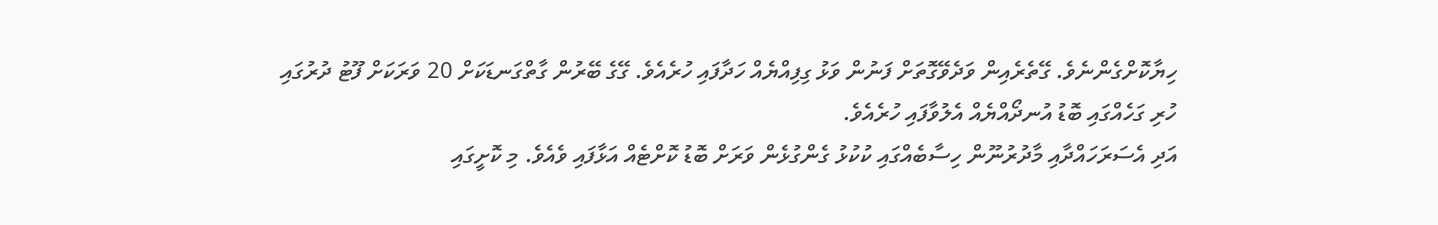ހިޔާކޮށްގެންނެވެ. ގޭތެރެއިން ވަދެވޭގޮތަށް ފަނުން ވަޅު ގިފިއްޔެއް ހަދާފައި ހުރެއެވެ. ގޭގެ ބޭރުން ގާތްގަނޑަކަށް 20 ވަރަކަށް ފޫޓު ދުރުގައި ހުރި ގަހެއްގައި ބޮޑު އުނދޯއްޔެއް އެލުވާފައި ހުރެއެވެ.
އަދި އެސަރަހައްދާއި މާދުރުނޫން ހިސާބެއްގައި ކުކުޅު ގެންގުޅެން ވަރަށް ބޮޑު ކޮށްޓެއް އަޅާފައި ވެއެވެ. މި ކޮށީގައި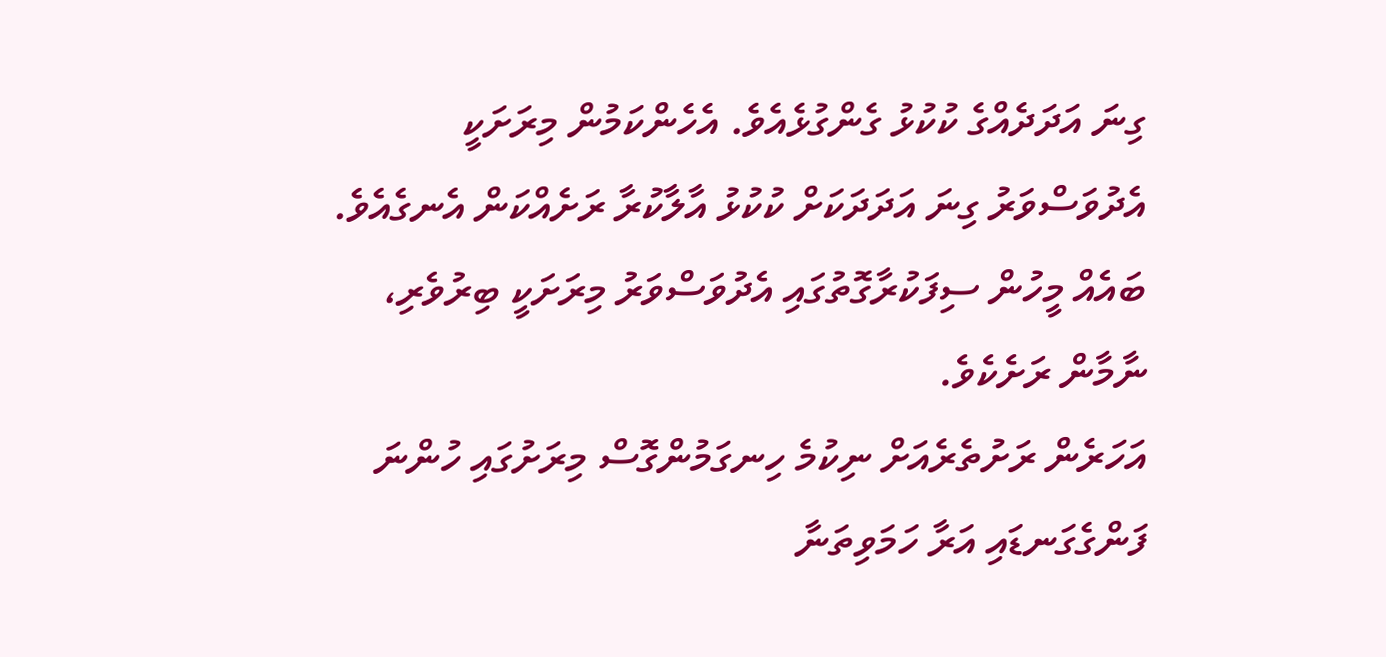ގިނަ އަދަދެއްގެ ކުކުޅު ގެންގުޅެއެވެ. އެހެންކަމުން މިރަށަކީ އެދުވަސްވަރު ގިނަ އަދަދަކަށް ކުކުޅު އާލާކުރާ ރަށެއްކަން އެނގެއެވެ. ބައެއް މީހުން ސިފަކުރާގޮތުގައި އެދުވަސްވަރު މިރަށަކީ ބިރުވެރި، ނާމާން ރަށެކެވެ.
އަހަރެން ރަށުތެރެއަށް ނިކުމެ ހިނގަމުންގޮސް މިރަށުގައި ހުންނަ ފަންގެގަނޑައި އަރާ ހަމަވިތަނާ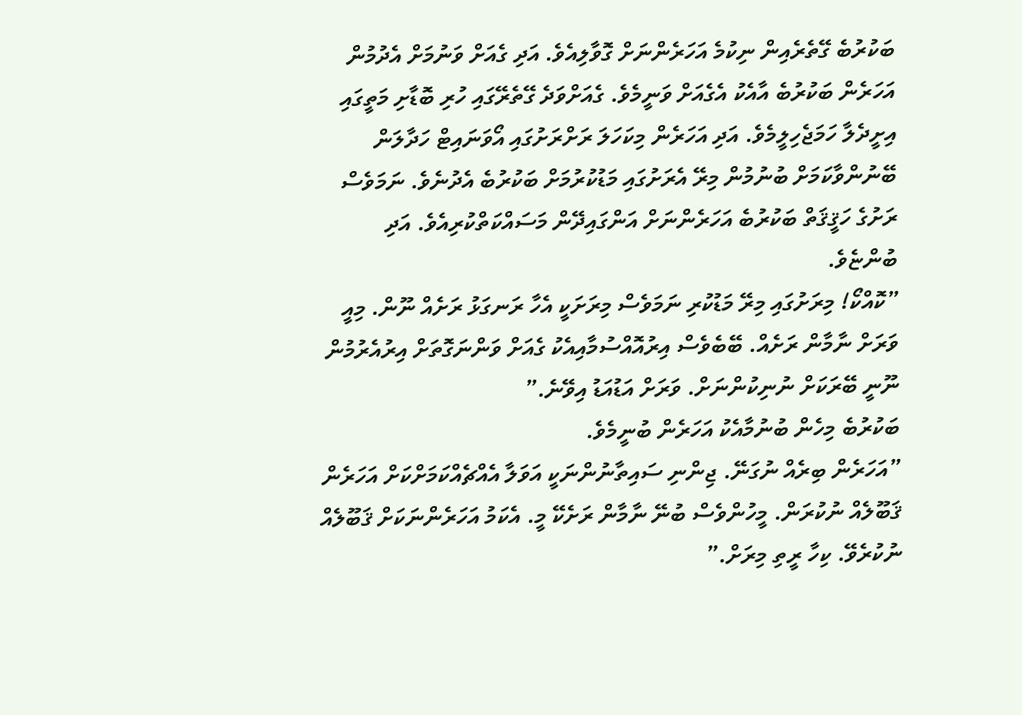ބަކުރުބެ ގޭތެރެއިން ނިކުމެ އަހަރެންނަށް ގޮވާލިއެވެ. އަދި ގެއަށް ވަނުމަށް އެދުމުން އަހަރެން ބަކުރުބެ އާއެކު އެގެއަށް ވަނީމެވެ. ގެއަށްވަދެ ގޭތެރޭގައި ހުރި ބޮޑާށި މަތީގައި އިށީދެލާ ހަމަޖެހިލީމެވެ. އަދި އަހަރެން މިކަހަލަ ރަށްރަށުގައި އޯވަނައިޓް ހަދާލަން ބޭނުންވާކަމަށް ބުނުމުން މިރޭ އެރަށުގައި މަޑުކުރުމަށް ބަކުރުބެ އެދުނެވެ. ނަމަވެސް ރަށުގެ ހަޤީޤަތް ބަކުރުބެ އަހަރެންނަށް އަންގައިދޭން މަސައްކަތްކުރިއެވެ. އަދި ބުންޏެވެ.
”ކޮއްކޯ! މިރަށުގައި މިރޭ މަޑުކުރި ނަމަވެސް މިރަށަކީ އެހާ ރަނގަޅު ރަށެއް ނޫން. މިއީ ވަރަށް ނާމާން ރަށެއް. ބޭބެވެސް އިރުއޮއްސުމާއިއެކު ގެއަށް ވަންނަގޮތަށް އިރުއެރުމުން ނޫނީ ބޭރަކަށް ނުނިކުންނަށް. ވަރަށް އަޑުއަޑު އިވޭނެ.”
ބަކުރުބެ މިހެން ބުނުމާއެކު އަހަރެން ބުނީމެވެ.
”އަހަރެން ބިރެއް ނުގަނޭ. ޖިންނި ސައިތާނުންނަކީ އަވަލާ އެއްޗެއްކަމަށްކަށް އަހަރެން ޤަބޫލެއް ނުކުރަން. މީހުންވެސް ބުނޭ ނާމާން ރަށެކޭ މީ. އެކަމު އަހަރެންނަކަށް ޤަބޫލެއް ނުކުރެވޭ. ކިހާ ރީތި މިރަށް.”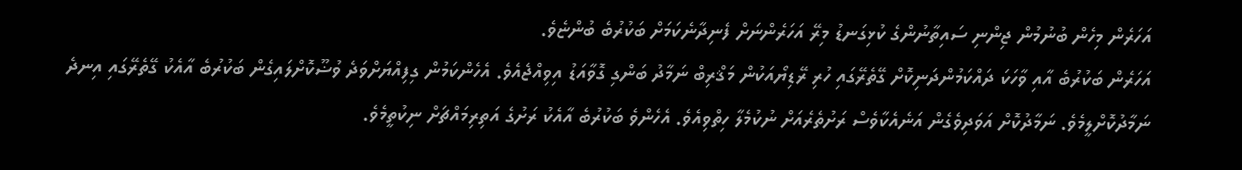އަހަރެން މިހެން ބުނުމުން ޖިންނި ސައިތާނުންގެ ކުޅިގަނޑު މިރޭ އަހަރެންނަށް ފެނިދާނެކަމަށް ބަކުރުބެ ބުންޏެވެ.
އަހަރެން ބަކުރުބެ އާއި ވާހަކަ ދައްކަމުންދަނިކޮށް ގޭތެރޭގައި ހުރި ރޭޑިޔޯއަކުން މަޤްރިބް ނަމާދު ބަންގި ގޮވާއަޑު އިވިއްޖެއެވެ. އެހެންކަމުން ގިފިއްޔަށްވަދެ ވުޟޫކޮށްލައިގެން ބަކުރުބެ އާއެކު ގޭތެރޭގައި އިނދެ ނަމާދުކޮށްލީމެވެ. ނަމާދުކޮށް އަވަދިވެގެން އަނެއެކާވެސް ރަށުތެރެއަށް ނުކުމެލާ ހިތްވިއެވެ. އެހެންވެ ބަކުރުބެ އާއެކު ރަށުގެ އަތިރިމައްޗަށް ނިކުތީމެވެ.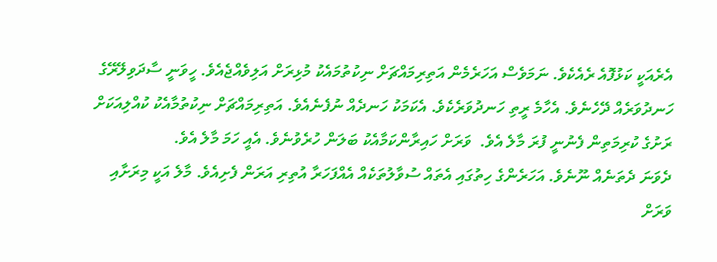އެރެއަކީ ކަޅުފޮއެ ރެއެކެވެ. ނަމަވެސް އަހަރެމެން އަތިރިމައްޗަށް ނިކުތުމައެކު މުޅިރަށް އަލިވެއްޖެއެވެ. ހީވަނީ ސާދަވިލޭރޭގެ ހަނދުވަރެއް ދޭހެނެވެ. އެހާމެ ރީތި ހަނދުވަރެކެވެ. އެކަމަކު ހަނދެއް ނުފެނެއެވެ. އަތިރިމައްޗަށް ނިކުތުމާއެކު ކުއްލިއަކަށް ރަށުގެ ކުރިމަތިން ފެނުނީ ފުރަ މާލެ އެވެ.  ވަރަށް ހައިރާންކަމާއެކު ބަލަން ހުރެވުނެވެ. އެއީ ހަމަ މާލެ އެވެ.
ދެވަނަ ދެތަނެއް ނޫނެވެ. އަހަރެންގެ ހިތުގައި އެތައް ސުވާލުތަކެއް އެއްފަހަރާ އުތިރި އަރަން ފެށިއެވެ. މާލެ އަކީ މިރަށާއި ވަރަށް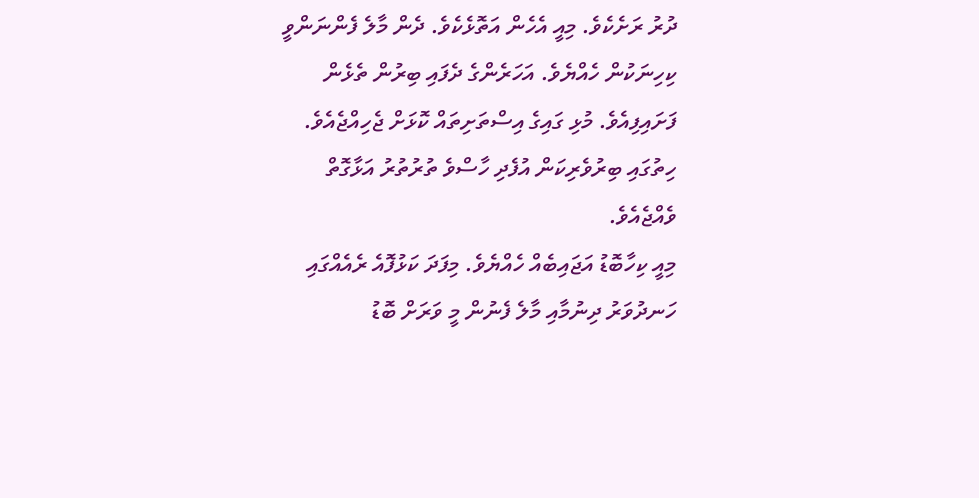ދުރު ރަށެކެވެ. މިއީ އެހެން އަތޮޅެކެވެ. ދެން މާލެ ފެންނަންވީ ކިހިނަކުން ހެއްޔެވެ. އަހަރެންގެ ދެފައި ބިރުން ތެޅެން ފަށައިފިއެވެ. މުޅި ގައިގެ އިސްތަށިތައް ކޮޅަށް ޖެހިއްޖެއެވެ. ހިތުގައި ބިރުވެރިކަން އުފެދި ހާސްވެ ތުރުތުރު އަޅާގޮތް ވެއްޖެއެވެ.
މިއީ ކިހާބޮޑު އަޖައިބެއް ހެއްޔެވެ. މިފަދަ ކަޅުފޮއެ ރެއެއްގައި ހަނދުވަރު ދިނުމާއި މާލެ ފެނުން މީ ވަރަށް ބޮޑު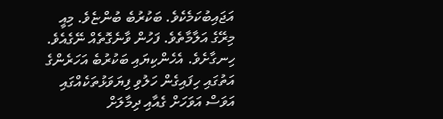އަޖައިބުކަމެކެވެ. ބަކުރުބެ ބުންޏެވެ. މިއީ މިރޭގެ އަލާމާތެވެ. ފަހުން ވާނެގޮތެއް ނޭގެއެވެ. ހިނގާށެވެ. އެހެންކިޔައި ބަކުރުބެ އަހަރެންގެ އަތުގައި ހިފައިގެން ހަލުވި ފިޔަވަޅުތަކެއްގައި އަވަސް އަވަހަށް ގެއާއި ދިމާލަށް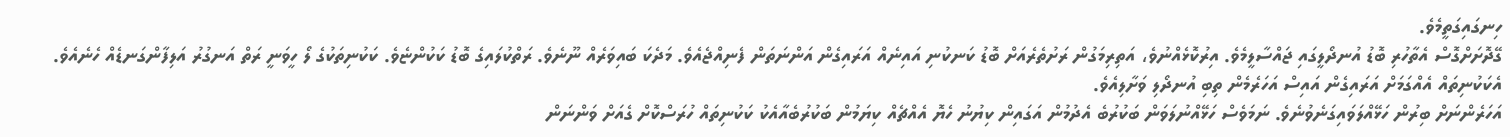ހިނގައިގަތީމެވެ.
ގޭދޮށަށްގޮސް އެތާހުރި ބޮޑު އުނދޯލީގައި ޖައްސާލީމެވެ. އިރުކޮޅެއްނުވެ، އަތިރިމަގުން ރަށުތެރެއަށް ބޮޑު ކަނކުނި އައިނެއް އަރައިގެން އަންނަތަން ފެނިއްޖެއެވެ. މަދެކަ ބައިވަރެއް ނޫނެވެ. ރަތްކުލައިގެ ބޮޑު ކަކުންޏެވެ. ކަކުނިތަކުގެ ލޯ ހީވަނީ ރަތް އަނގުރު އަލިފާންގަނޑެއް ހެނެއެވެ. އެކަކުނިތައް އެއްގަމަށް އަރައިގެން އައިސް އަހަރެމެން ތިބި އުނދޯލި ވަށާލިއެވެ.
އަހަރެންނަށް ބިރުން ހަޅޭއްލަވައިގަނެވުނެވެ. ނަމަވެސް ހަޅޭއްނުލަވަން ބަކުރުބެ އެދުމުން އަގައިން ކިޔުނު ހެޔޮ އެއްޗެއް ކިޔަމުން ބަކުރުބެއާއެކު ކަކުނިތައް ހުރަސްކޮށް ގެއަށް ވަންނަން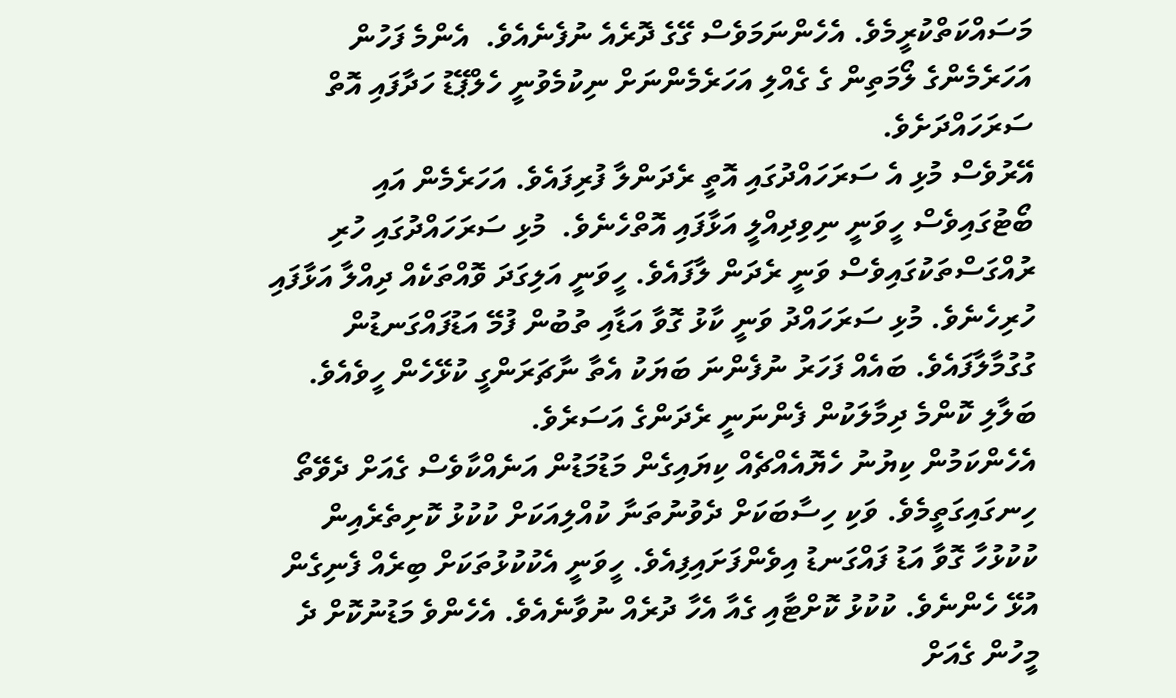މަސައްކަތްކުރީމެވެ. އެހެންނަމަވެސް ގޭގެ ދޮރެއެ ނުފެނެއެވެ.  އެންމެ ފަހުން އަހަރެމެންގެ ލޯމަތިން ގެ ގެއްލި އަހަރެމެންނަށް ނިކުމެވުނީ ހެލްޕޭޑު ހަދާފައި އޮތް ސަރަހައްދަށެވެ.
އޭރުވެސް މުޅި އެ ސަރަހައްދުގައި އޮތީ ރެދަންލާ ފުރިފައެވެ. އަހަރެމެން އައި ބޯޓުގައިވެސް ހީވަނީ ނިވިދިއްލީ އަޅާފައި އޮތްހެނެވެ.  މުޅި ސަރަހައްދުގައި ހުރި ރުއްގަސްތަކުގައިވެސް ވަނީ ރެދަން ލާފައެވެ. ހީވަނީ އަލިގަދަ ވޮއްތަކެއް ދިއްލާ އަޅާފައި ހުރިހެނެވެ. މުޅި ސަރަހައްދު ވަނީ ކާޅު ގޮވާ އަޑާއި ތުބުން ފުމޭ އަޑުފައްގަނޑުން ގުގުމާލާފައެވެ. ބައެއް ފަހަރު ނުފެންނަ ބަޔަކު އެތާ ނާޗަރަންގީ ކުޅޭހެން ހީވެއެވެ. ބަލާލި ކޮންމެ ދިމާލަކުން ފެންނަނީ ރެދަންގެ އަސަރެވެ.
އެހެންކަމުން ކިޔުނު ހެޔޮއެއްޗެއް ކިޔައިގެން މަޑުމަޑުން އަނެއްކާވެސް ގެއަށް ދެވޭތޯ ހިނގައިގަތީމެވެ. ވަކި ހިސާބަކަށް ދެވުނުތަނާ ކުއްލިއަކަށް ކުކުޅު ކޮށިތެރެއިން ކުކުޅުހާ ގޮވާ އަޑު ފައްގަނޑު އިވެންފަށައިފިއެވެ. ހީވަނީ އެކުކުޅުތަކަށް ބިރެއް ފެނިގެން އުޅޭ ހެންނެވެ. ކުކުޅު ކޮށްޓާއި ގެއާ އެހާ ދުރެއް ނުވާނެއެވެ. އެހެންވެ މަޑުނުކޮށް ދެ މީހުން ގެއަށް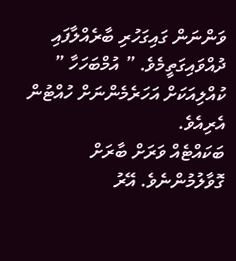ވަންނަން ގައިގަހުރި ބާރެއްލާފައި ދުއްވައިގަތީމެވެ. ” އުމްބަހަހާ ” ކުއްލިއަކަށް އަހަރެމެންނަށް ހުއްޓުން އެރިއެވެ.
ބަކައްޓެއް ވަރަށް ބާރަށް ގޮވާލުމުންނެވެ. އޭރު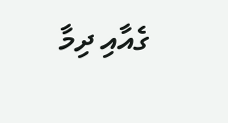ގެއާއި ދިމާ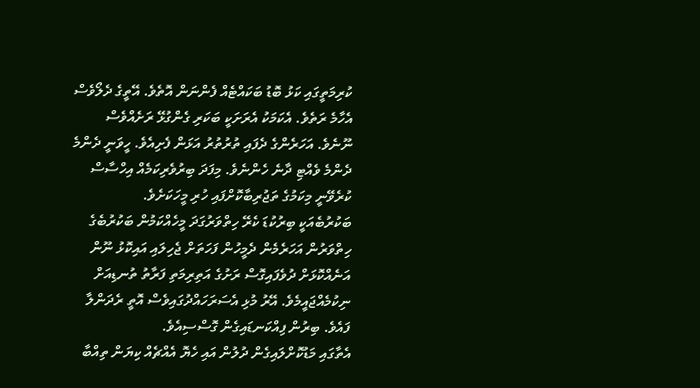ކުރިމަތީގައި ކަޅު ބޮޑު ބަކައްޓެއް ފެންނަން އޮތެވެ. އޭތީގެ ދެލޯވެސް އެހާމެ ރަތެވެ. އެކަމަކު އެރަށަކީ ބަކަރި ގެންގުޅޭ ރަށެއްވެސް ނޫނެވެ. އަހަރެންގެ ދެފައި ތުރުތުރު އަޅަން ފެށިއެވެ. ހީވަނީ ދެންމެ ދެންމެ ވެއްޓި ދާނެ ހެންނެވެ. މިފަދަ ބިރުވެރިކަމެއް އިހްސާސް ކުރެވޭނީ މިކަމުގެ ތަޖުރިބާކޮށްފައި ހުރި މީހަކަށެވެ.
ބަކުރުބެއަކީ ބިރުކުޑަ ކެރޭ ހިތްވަރުގަދަ މީހެއްކަމުން ބަކުރުބެގެ ހިތްވަރުން އަހަރެމެން ދެމީހުން ފަހަތަށް ޖެހިލައި އައިކޮޅު ނޫން އަނެއްކޮޅަށް ދުވެފައިގޮސް ރަށުގެ އަތިރިމަތި ފަރާތު ތުނޑިއަށް ނިކުމެއްޖައީމެވެ. އޭރު މުޅި އެސަރަހައްދުގައިވެސް އޮތީ ރެދަންލާ ފައެވެ. ބިރުން ފިއްކަނޑައިގެން ގޮސްސިއެވެ.
އެތާގައި މަޑުކޮށްލައިގެން ދުލުން އައި ހެޔޮ އެއްޗެއް ކިޔަން ތިއްބާ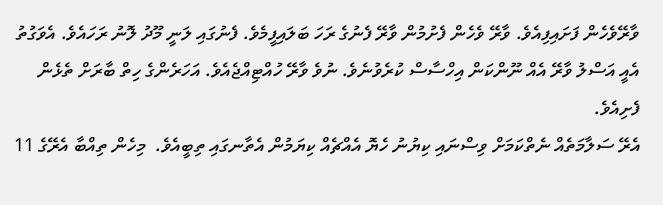ވާރޭވެހެން ފަށައިފިއެވެ. ވާރޭ ވެހެން ފެށުމުން ވާރޭ ފެނުގެ ރަހަ ބަލައިފީމެވެ. ފެނުގައި ލަނީ މޫދު ލޮނު ރަހައެވެ. އެވަގުތު އެއީ އަސްލު ވާރޭ އެއް ނޫންކަން އިހްސާސް ކުރެވުނެވެ. ނުވެ ވާރޭ ހުއްޓިއްޖެއެވެ. އަހަރެންގެ ހިތް ބާރަށް ތެޅެން ފެށިއެވެ.
އެރޭ ސަލާމަތެއް ނެތްކަމަށް ވިސްނައި ކިޔުނު ހެޔޮ އެއްޗެއް ކިޔަމުން އެތާނގައި ތިބީއެވެ.  މިހެން ތިއްބާ އެރޭގެ 11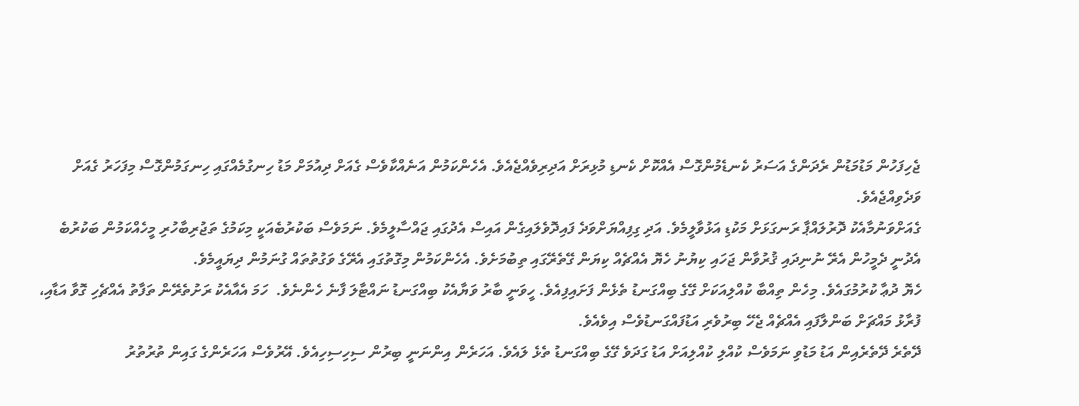ޖެހިފަހުން މަޑުމަޑުން ރެދަންގެ އަސަރު ކެނޑެމުންގޮސް އެއްކޮށް ކެނޑި މުޅިރަށް އަދިރިވެއްޖެއެވެ. އެހެންކަމުން އަނެއްކާވެސް ގެއަށް ދިއުމަށް މަޑު ހިނގުމެއްގައި ހިނގަމުންގޮސް މިފަހަރު ގެއަށް ވަދެވިއްޖެއެވެ.
ގެއަށްވަނުމާއެކު ދޮރުލައްޕާ ރަނގަޅަށް މަކުޑި އަޅުވާލީމެވެ. އަދި ގިފިއްޔަށްވަދެ ފައިދޮވެލައިގެން އައިސް އެދުގައި ޖައްސާލީމެވެ. ނަމަވެސް ބަކުރުބެއަކީ މިކަމުގެ ތަޖުރިބާހުރި މީހެއްކަމުން ބަކުރުބެ އެދުނީ ދެމީހުން އެރޭ ނުނިދައި ޤުރުވާން ޖަހައި ކިޔުނު ހެޔޮ އެއްޗެއް ކިޔަން ގޭތެރޭގައި ތިބުމަށެވެ. އެހެންކަމުން މިގޮތުގައި އެރޭގެ ވަގުތުތައް ގުނަމުން ދިޔައީމެވެ.
ހެޔޮ ދުޢާ ކުރުމުގައެވެ. މިހެން ތިއްބާ ކުއްލިއަކަށް ގޭގެ ބިއްގަނޑު ތެޅެން ފަށައިފިއެވެ. ހީވަނީ ބާރު ވަޔާއެކު ބިއްގަނޑު ނައްޓާލަ ފާނެ ހެންނެވެ.  ހަމަ އެއާއެކު ރަށުތެރޭން ތަފާތު އެއްޗެހި ގޮވާ އަޑާއި، ފުރާޅު މައްޗަށް ބަންލާފައި އެއްޗެއް ޖެހޭ ބިރުވެރި އަޑުފައްގަނޑުވެސް އިވެއެވެ.
ދޭތެރެ ދޭތެރެއިން އަޑު މަޑުވި ނަމަވެސް ކުއްލި ކުއްލިއަށް އަޑު ގަދަވެ ގޭގެ ބިއްގަނޑު ތެޅެ ލައެވެ. އަހަރެން އިންނަނީ ބިރުން ސިހިސިހިއެވެ. އޭރުވެސް އަހަރެންގެ ގައިން ތުރުތުރު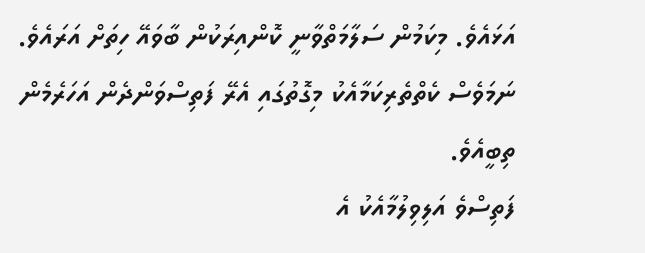އަޅައެވެ. މިކަމުން ސަލާމަތްވާނީ ކޮންއިރަކުން ބާވައޭ ހިތަށް އަރައެވެ. ނަމަވެސް ކެތްތެރިކަމާއެކު މިގޮތުގައި އެރޭ ފަތިސްވަންދެން އަހަރެމެން ތިބީއެވެ.
ފަތިސްވެ އަލިވިލުމާއެކު އެ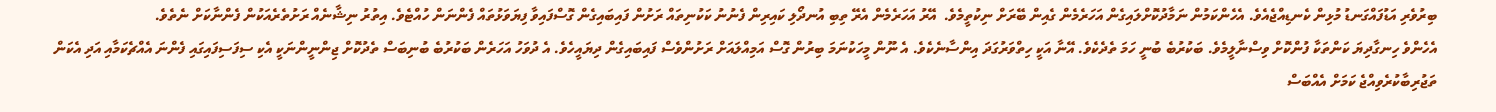ބިރުވެރި އަޑުފައްގަނޑު މުޅިން ކެނޑިއްޖެއެވެ. އެހެންކަމުން ނަމާދުކޮށްލައިގެން އަހަރެމެން ގެއިން ބޭރަށް ނިކުތީމެވެ.  އޭރު އަހަރެމެން އެރޭ ތިބި އުނދޯލި ކައިރިން ފެނުނު ކަކުނިތައް ރަށުން ފައިބައިގެން ގޮސްފައިވާ ފިޔަވަޅުތައް ފެންނަން ހުއްޓެވެ. އިތުރު ނިޝާނެއް ރަށުތެރެއަކުން ފެންނާކަށް ނެތެވެ.
އެހެންވެ ހިނގާދިޔަ ކަންތަކާ ފުންކޮށް ވިސްނާލީމެވެ. ބަކުރުބެ ބުނީ ހަމަ ތެދެކެވެ. އޭނާ އަކީ ހިތްވަރުގަދަ އިންސާނެކެވެ. އެ ނޫން މީހަކުނަމަ ބިރުން ގޮސް އަމިއްލައަށް ރަށުންވެސް ފައިބައިގެން ދިޔައީހެވެ. އެ ދުވަހު އަހަރެން ބަކުރުބެ ބުނިބަސް ތެދުކޮށް ޖިންނީންނަކީ އެކި ސިފަސިފައިގައި ފެންނަ އެއްޗެކަމާއި އަދި އެކަން ތަޖުރިބާކުރެވިއްޖެ ކަމަށް އެއްބަސް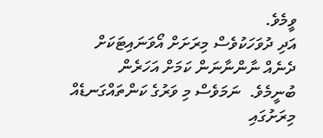ވީމެވެ.
އަދި ދުވަހަކުވެސް މިރަށަށް އޯވަނައިޓަކަށް ދެނެއް ނާންނާނަން ކަމަށް އަހަރެން ބުނީމެވެ.  ނަމަވެސް މި ވަރުގެ ކަންތައްގަނޑެއް މިރަށުގައި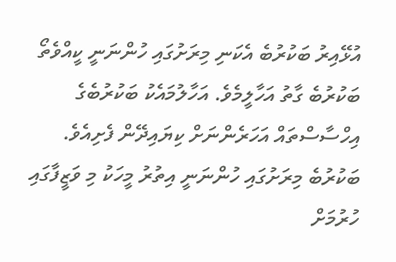އުޅޭއިރު ބަކުރުބެ އެކަނި މިރަށުގައި ހުންނަނީ ކީއްވެތޯ ބަކުރުބެ ގާތު އަހާލީމެވެ. އަހާލުމައެކު ބަކުރުބެގެ އިހްސާސްތައް އަހަރެންނަށް ކިޔައިދޭން ފެށިއެވެ.
ބަކުރުބެ މިރަށުގައި ހުންނަނީ އިތުރު މީހަކު މި ވަޒީފާގައި ހުރުމަށް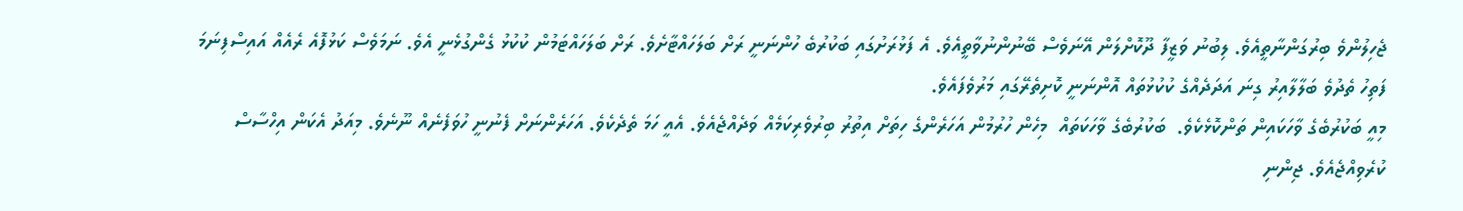ޖެހިލުންވެ ބިރުގަންނާތީއެވެ. ލިބުނު ވަޒީފާ ދޫކޮށްލަން އޭނަވެސް ބޭނުންނުވާތީއެވެ. އެ ފަޅުރަށުގައި ބަކުރުބެ ހުންނަނީ ރަށް ބަލަހައްޓާށެވެ. ރަށް ބަލަހައްޓަމުން ކުކުޅު ގެންގުޅެނީ އެވެ. ނަމަވެސް ކަޅުފޮއެ ރެއެއް އައިސްފިނަމަ ފަތިހު ތެދުވެ ބަލާލާއިރު ގިނަ އަދަދެއްގެ ކުކުޅުތައް އޮންނަނީ ކޮށިތެރޭގައި މަރުވެފައެވެ.
މިއީ ބަކުރުބެގެ ވާހަކައިން ތަންކޮޅެކެވެ.  ބަކުރުބެގެ ވާހަކަތައް  މިހެން ހުރުމުން އަހަރެންގެ ހިތަށް އިތުރު ބިރުވެރިކަމެއް ވަދެއްޖެއެވެ. އެއީ ހަމަ ތެދެކެވެ. އަހަރެންނަށް ފެނުނީ ހުވަފެނެއް ނޫނެވެ. މިއަދު އެކަން އިހްސާސް ކުރެވިއްޖެއެވެ. ޖިންނި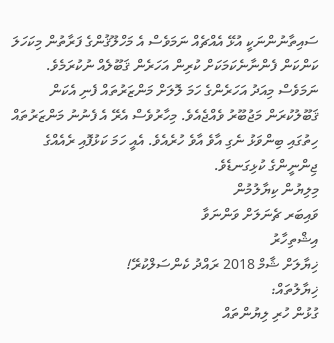ސައިތާނުންނަކީ އުޅޭ އެއްޗެއް ނަމަވެސް އެ މަހްލޫޤުންގެ ފަރާތުން މިކަހަލަ ކަންކަން ފެންނާނެކަމަކަށް ކުރިން އަހަރެން ޤަބޫލެއް ނުކުރަމެވެ. ނަމަވެސް މިއަދު އަހަރެންގެ ހަމަ ލޮލަށް މަންޒަރުތައް ފެނި އެކަން ޤަބޫލުކުރަން މަޖުބޫރު ވެއްޖެއެވެ. މިހާރުވެސް އެރޭ އެ ފެނުނު މަންޒަރުތައް ހިތުގައި ބިންވަޅު ނެގި އާވެ އާވެ ހުރެއެވެ. އެއީ ހަމަ ކަޅުފޮއި ރެއެއްގެ ޖިންނީންގެ ކުޅިގަނޑެވެ.
މިލިޔުން ކިޔާލުމުން
ވައިބަރ ޗެނަލަށް ވަންނަވާ
އިޝްތިހާރު
ޚިޔާލަށް ޝާމް 2018 ރައްދު ކެންސަލްކުރޭ!
ޚިޔާލުތައް:
ގުޅުން ހުރި ލިޔުންތައް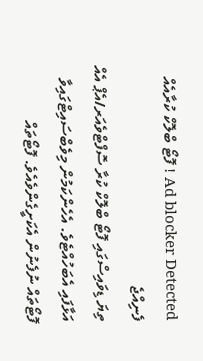Ad blocker Detected ! ފޮޓޯ ބްލޮކް ކުރާއެއް ފެނިއްޖެ
ތިޔަ ޑިވައިސްގައި ފޮޓޯ ބްލޮކް ކުރާ ސޮފްޓްވެއަރ/އެޕް އެއް އަޅާފައި އެބަހުއްޓެވެ. އެހެންކަމުން މިވެބްސައިޓްގައިވާ ފޮޓޯތައް ނުފެނުން އެކަށީގެންވެއެވެ. ފޮޓޯތައް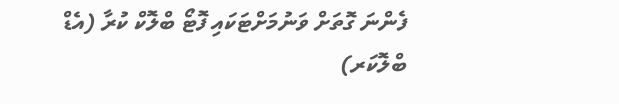ފެންނަ ގޮތަށް ވަނުމަށްޓަކައި ފޮޓޯ ބްލޮކް ކުރާ (އެޑް ބްލޮކަރ)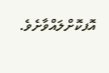އޮފކޮށްލައްވާށެވެ.